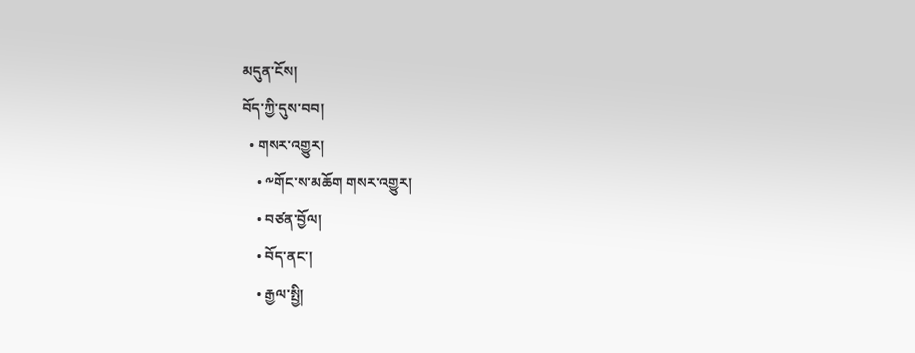མདུན་ངོས།
བོད་ཀྱི་དུས་བབ།
  • གསར་འགྱུར།
    • ༸གོང་ས་མཆོག གསར་འགྱུར།
    • བཙན་བྱོལ།
    • བོད་ནང་།
    • རྒྱལ་སྤྱི།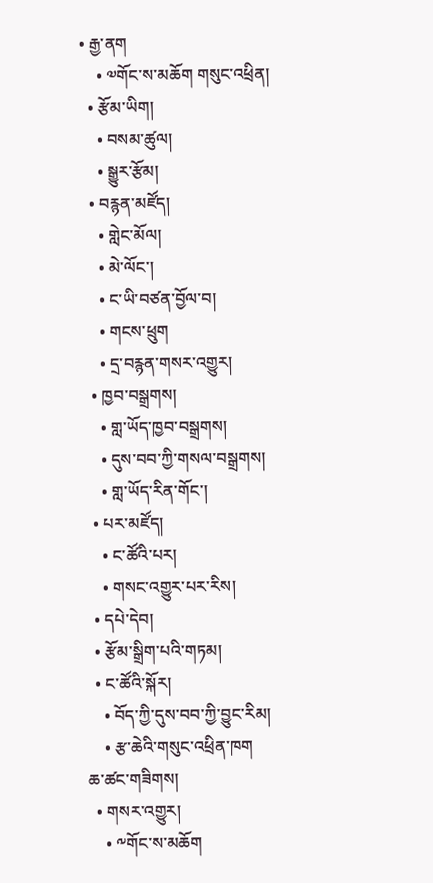• རྒྱ་ནག
    • ༧གོང་ས་མཆོག གསུང་འཕྲིན།
  • རྩོམ་ཡིག།
    • བསམ་ཚུལ།
    • སྒྱུར་རྩོམ།
  • བརྙན་མཛོད།
    • གླེང་མོལ།
    • མེ་ལོང་།
    • ང་ཡི་བཙན་བྱོལ་བ།
    • གངས་ཕྲུག
    • དྲ་བརྙན་གསར་འགྱུར།
  • ཁྱབ་བསྒྲགས།
    • གླ་ཡོད་ཁྱབ་བསྒྲགས།
    • དུས་བབ་ཀྱི་གསལ་བསྒྲགས།
    • གླ་ཡོད་རིན་གོང་།
  • པར་མཛོད།
    • ང་ཚོའི་པར།
    • གསང་འགྱུར་པར་རིས།
  • དཔེ་དེབ།
  • རྩོམ་སྒྲིག་པའི་གཏམ།
  • ང་ཚོའི་སྐོར།
    • བོད་ཀྱི་དུས་བབ་ཀྱི་བྱུང་རིམ།
    • རྩ་ཆེའི་གསུང་འཕྲིན་ཁག
ཆ་ཚང་གཟིགས།
  • གསར་འགྱུར།
    • ༸གོང་ས་མཆོག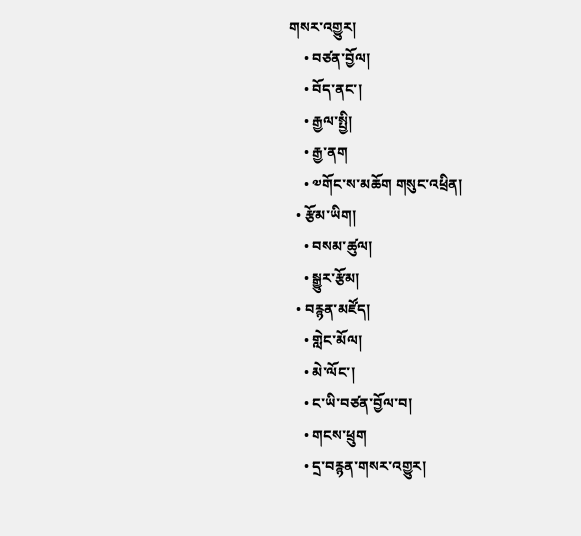གསར་འགྱུར།
    • བཙན་བྱོལ།
    • བོད་ནང་།
    • རྒྱལ་སྤྱི།
    • རྒྱ་ནག
    • ༧གོང་ས་མཆོག གསུང་འཕྲིན།
  • རྩོམ་ཡིག།
    • བསམ་ཚུལ།
    • སྒྱུར་རྩོམ།
  • བརྙན་མཛོད།
    • གླེང་མོལ།
    • མེ་ལོང་།
    • ང་ཡི་བཙན་བྱོལ་བ།
    • གངས་ཕྲུག
    • དྲ་བརྙན་གསར་འགྱུར།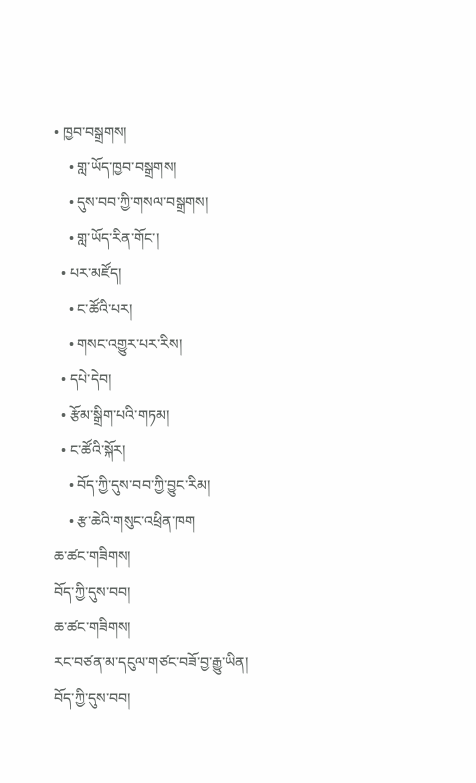• ཁྱབ་བསྒྲགས།
    • གླ་ཡོད་ཁྱབ་བསྒྲགས།
    • དུས་བབ་ཀྱི་གསལ་བསྒྲགས།
    • གླ་ཡོད་རིན་གོང་།
  • པར་མཛོད།
    • ང་ཚོའི་པར།
    • གསང་འགྱུར་པར་རིས།
  • དཔེ་དེབ།
  • རྩོམ་སྒྲིག་པའི་གཏམ།
  • ང་ཚོའི་སྐོར།
    • བོད་ཀྱི་དུས་བབ་ཀྱི་བྱུང་རིམ།
    • རྩ་ཆེའི་གསུང་འཕྲིན་ཁག
ཆ་ཚང་གཟིགས།
བོད་ཀྱི་དུས་བབ།
ཆ་ཚང་གཟིགས།
རང་བཙན་མ་དངུལ་གཙང་བཟོ་བྱ་རྒྱུ་ཡིན།
བོད་ཀྱི་དུས་བབ།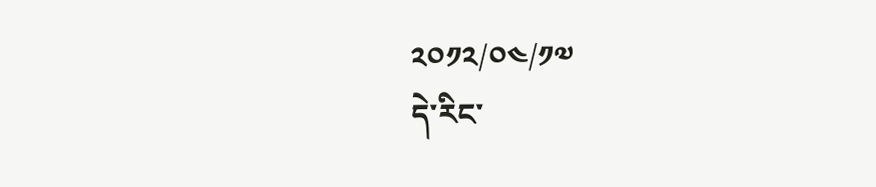༢༠༡༢/༠༤/༡༧
དེ་རིང་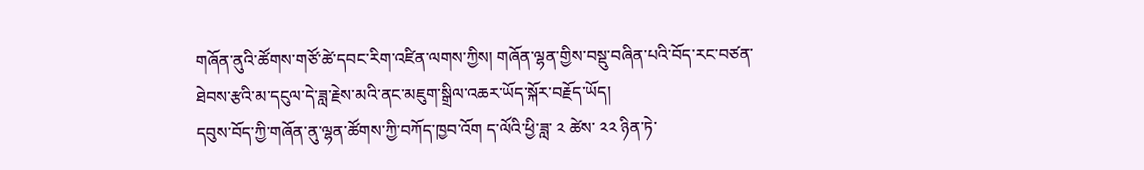གཞོན་ནུའི་ཚོགས་གཙོ་ཚེ་དབང་རིག་འཛིན་ལགས་ཀྱིས། གཞོན་ལྷན་གྱིས་བསྡུ་བཞིན་པའི་བོད་རང་བཙན་ཐེབས་རྩའི་མ་དངུལ་དེ་ཟླ་རྗེས་མའི་ནང་མཇུག་སྒྲིལ་འཆར་ཡོད་སྐོར་བརྗོད་ཡོད།
དབུས་བོད་ཀྱི་གཞོན་ནུ་ལྷན་ཚོགས་ཀྱི་བཀོད་ཁྱབ་འོག ད་ལོའི་ཕྱི་ཟླ་ ༢ ཚེས་ ༢༢ ཉིན་ཏེ་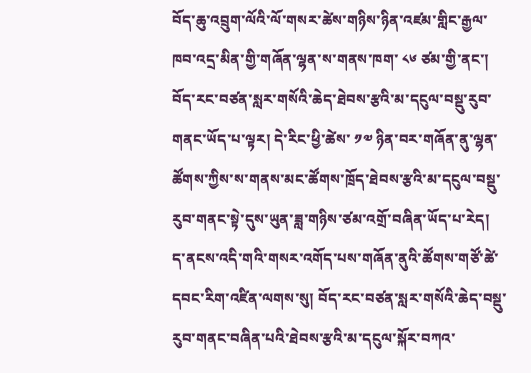བོད་ཆུ་འབྲུག་ལོའི་ལོ་གསར་ཚེས་གཉིས་ཉིན་འཛམ་གླིང་རྒྱལ་ཁབ་འདྲ་མིན་གྱི་གཞོན་ལྷན་ས་གནས་ཁག་ ༨༦ ཙམ་གྱི་ནང་། བོད་རང་བཙན་སླར་གསོའི་ཆེད་ཐེབས་རྩའི་མ་དངུལ་བསྡུ་རུབ་གནང་ཡོད་པ་ལྟར། དེ་རིང་ཕྱི་ཚེས་ ༡༧ ཉིན་བར་གཞོན་ནུ་ལྷན་ཚོགས་ཀྱིས་ས་གནས་མང་ཚོགས་ཁྲོད་ཐེབས་རྩའི་མ་དངུལ་བསྡུ་རུབ་གནང་སྟེ་དུས་ཡུན་ཟླ་གཉིས་ཙམ་འགྲོ་བཞིན་ཡོད་པ་རེད།
ད་ནངས་འདི་གའི་གསར་འགོད་པས་གཞོན་ནུའི་ཚོགས་གཙོ་ཚེ་དབང་རིག་འཛིན་ལགས་སུ། བོད་རང་བཙན་སླར་གསོའི་ཆེད་བསྡུ་རུབ་གནང་བཞིན་པའི་ཐེབས་རྩའི་མ་དངུལ་སྐོར་བཀའ་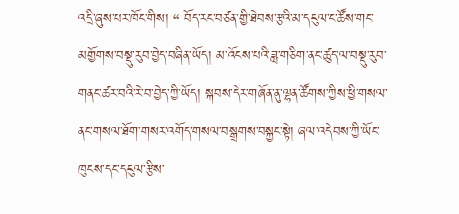འདྲི་ཞུས་པར་ཁོང་གིས། “ བོད་རང་བཙན་གྱི་ཐེབས་རྩའི་མ་དངུལ་ང་ཚོས་གང་མགྱོགས་བསྡུ་རུབ་བྱེད་བཞིན་ཡོད། མ་འོངས་པའི་ཟླ་གཅིག་ནང་ཚུད་ལ་བསྡུ་རུབ་གནང་ཚར་བའི་རེ་བ་བྱེད་ཀྱི་ཡོད། སྐབས་དེར་གཞོན་ནུ་ལྷན་ཚོགས་ཀྱིས་ཕྱི་གསལ་ནང་གསལ་ཐོག་གསར་འགོད་གསལ་བསྒྲགས་བསྐྱང་སྟེ། ཞལ་འདེབས་ཀྱི་ཡོང་ཁུངས་དང་དངུལ་རྩིས་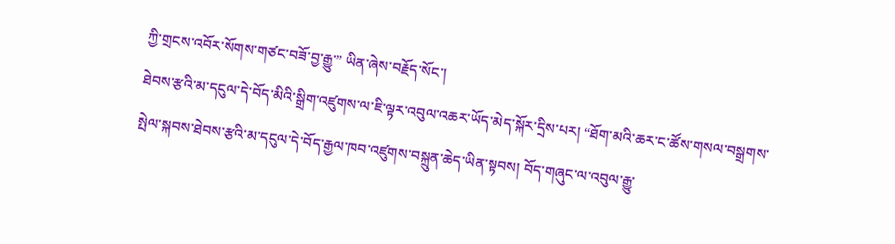ཀྱི་གྲངས་འབོར་སོགས་གཙང་བཟོ་བྱ་རྒྱུ་” ཡིན་ཞེས་བརྗོད་སོང་།
ཐེབས་རྩའི་མ་དངུལ་དེ་བོད་མིའི་སྒྲིག་འཛུགས་ལ་ཇི་ལྟར་འབུལ་འཆར་ཡོད་མེད་སྐོར་དྲིས་པར། “ཐོག་མའི་ཆར་ང་ཚོས་གསལ་བསྒྲགས་སྤེལ་སྐབས་ཐེབས་རྩའི་མ་དངུལ་དེ་བོད་རྒྱལ་ཁབ་འཛུགས་བསྐྲུན་ཆེད་ཡིན་སྟབས། བོད་གཞུང་ལ་འབུལ་རྒྱུ་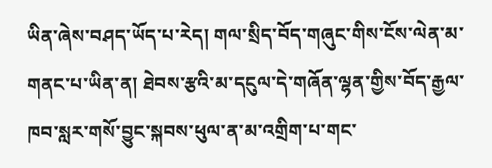ཡིན་ཞེས་བཤད་ཡོད་པ་རེད། གལ་སྲིད་བོད་གཞུང་གིས་ངོས་ལེན་མ་གནང་པ་ཡིན་ན། ཐེབས་རྩའི་མ་དངུལ་དེ་གཞོན་ལྷན་གྱིས་བོད་རྒྱལ་ཁབ་སླར་གསོ་བྱུང་སྐབས་ཕུལ་ན་མ་འགྲིག་པ་གང་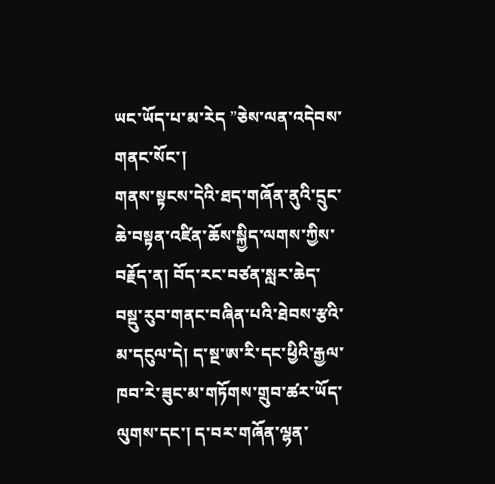ཡང་ཡོད་པ་མ་རེད ”ཅེས་ལན་འདེབས་གནང་སོང་།
གནས་སྟངས་དེའི་ཐད་གཞོན་ནུའི་དྲུང་ཆེ་བསྟན་འཛིན་ཆོས་སྐྱིད་ལགས་ཀྱིས་བརྗོད་ན། བོད་རང་བཙན་སླར་ཆེད་བསྡུ་རུབ་གནང་བཞིན་པའི་ཐེབས་རྩའི་མ་དངུལ་དེ། ད་སྔ་ཨ་རི་དང་ཕྱིའི་རྒྱལ་ཁབ་རེ་ཟུང་མ་གཏོགས་གྲུབ་ཚར་ཡོད་ལུགས་དང་། ད་བར་གཞོན་ལྷན་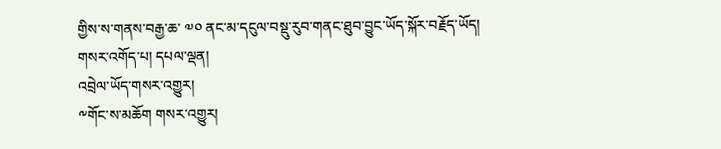གྱིས་ས་གནས་བརྒྱ་ཆ་ ༧༠ ནང་མ་དངུལ་བསྡུ་རུབ་གནང་ཐུབ་བྱུང་ཡོད་སྐོར་བརྗོད་ཡོད།
གསར་འགོད་པ། དཔལ་ལྡན།
འབྲེལ་ཡོད་གསར་འགྱུར།
༸གོང་ས་མཆོག གསར་འགྱུར།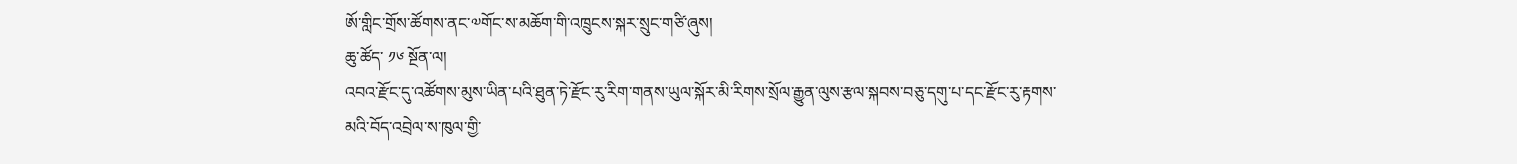ཨོ་གླིང་གྲོས་ཚོགས་ནང་༧གོང་ས་མཆོག་གི་འཁྲུངས་སྐར་སྲུང་གཙི་ཞུས།
ཆུ་ཚོད་ ༡༦ སྔོན་ལ།
འབའ་རྫོང་དུ་འཚོགས་མུས་ཡིན་པའི་ཐུན་ཏེ་རྫོང་རུ་རིག་གནས་ཡུལ་སྐོར་མི་རིགས་སྲོལ་རྒྱུན་ལུས་རྩལ་སྐབས་བཅུ་དགུ་པ་དང་རྫོང་རུ་རྟགས་མའི་བོད་འབྲེལ་ས་ཁུལ་གྱི་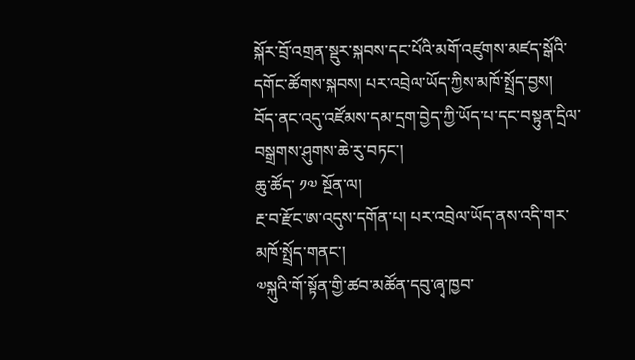སྐོར་བྲོ་འགྲན་སྡུར་སྐབས་དང་པོའི་མགོ་འཛུགས་མཛད་སྒོའི་དགོང་ཚོགས་སྐབས། པར་འབྲེལ་ཡོད་ཀྱིས་མཁོ་སྤྲོད་བྱས།
བོད་ནང་འདུ་འཛོམས་དམ་དྲག་བྱེད་ཀྱི་ཡོད་པ་དང་བསྟུན་དྲིལ་བསྒྲགས་ཤུགས་ཆེ་རུ་བཏང་།
ཆུ་ཚོད་ ༡༧ སྔོན་ལ།
རྔ་བ་རྫོང་ཨ་འདུས་དགོན་པ། པར་འབྲེལ་ཡོད་ནས་འདི་གར་མཁོ་སྤྲོད་གནང་།
༧སྐུའི་གོ་སྟོན་གྱི་ཚབ་མཚོན་དབུ་ཞྭ་ཁྱབ་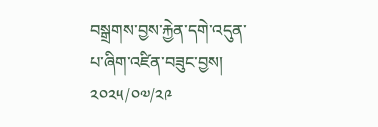བསྒྲགས་བྱས་རྐྱེན་དགེ་འདུན་པ་ཞིག་འཛིན་བཟུང་བྱས།
༢༠༢༥/༠༧/༢༩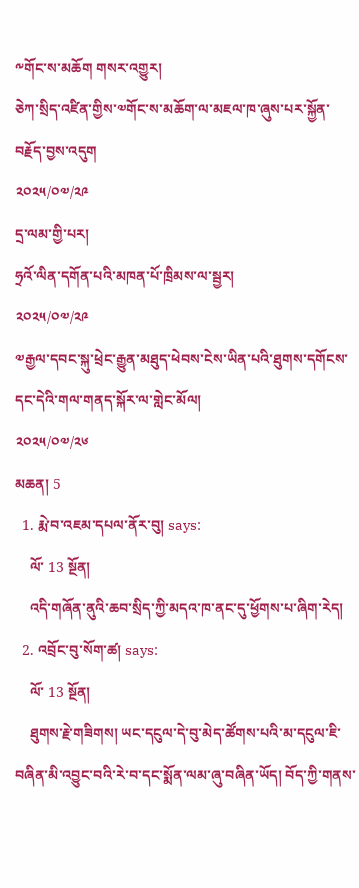༸གོང་ས་མཆོག གསར་འགྱུར།
ཅེཀ་སྲིད་འཛིན་གྱིས་༧གོང་ས་མཆོག་ལ་མཇལ་ཁ་ཞུས་པར་སྐྱོན་བརྗོད་བྱས་འདུག
༢༠༢༥/༠༧/༢༩
དྲ་ལམ་གྱི་པར།
ཧྲའོ་ལིན་དགོན་པའི་མཁན་པོ་ཁྲིམས་ལ་སྦྱར།
༢༠༢༥/༠༧/༢༩
༧རྒྱལ་དབང་སྐུ་ཕྲེང་རྒྱུན་མཐུད་ཕེབས་ངེས་ཡིན་པའི་ཐུགས་དགོངས་དང་དེའི་གལ་གནད་སྐོར་ལ་གླེང་མོལ།
༢༠༢༥/༠༧/༢༦
མཆན། 5
  1. རྨེ་བ་འཇམ་དཔལ་ནོར་བུ། says:
    ལོ་ 13 སྔོན།
    འདི་གཞོན་ནུའི་ཆབ་སྲིད་ཀྱི་མདའ་ཁ་ནང་དུ་ཕྱོགས་པ་ཞིག་རེད།
  2. འབྲོང་བུ་སོག་ཚ། says:
    ལོ་ 13 སྔོན།
    ཐུགས་རྗེ་གཟིགས། ཡང་དངུལ་དེ་བུ་མེད་ཚོགས་པའི་མ་དངུལ་ཇི་བཞིན་མི་འབྱུང་བའི་རེ་བ་དང་སྨོན་ལམ་ཞུ་བཞིན་ཡོད། བོད་ཀྱི་གནས་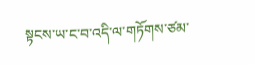སྟངས་ཡ་ང་བ་འདི་ལ་གཏོགས་ཙམ་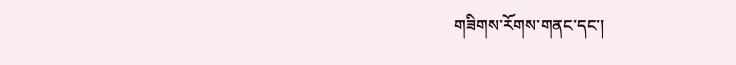གཟིགས་རོགས་གནང་དང་།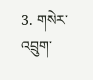3. གསེར་འབྲུག་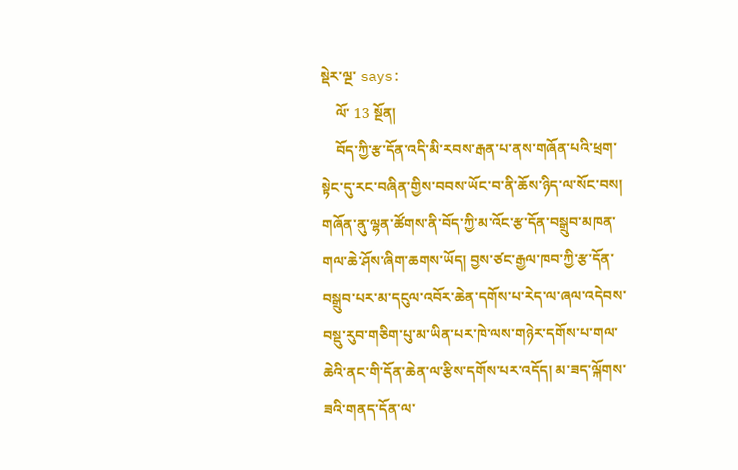སྡེར་ལྔ་ says:
    ལོ་ 13 སྔོན།
    བོད་ཀྱི་རྩ་དོན་འདི་མི་རབས་རྒན་པ་ནས་གཞོན་པའི་ཕྲག་སྟེང་དུ་རང་བཞིན་གྱིས་བབས་ཡོང་བ་ནི་ཆོས་ཉིད་ལ་སོང་བས། གཞོན་ནུ་ལྷན་ཚོགས་ནི་བོད་ཀྱི་མ་འོང་རྩ་དོན་བསྒྲུབ་མཁན་གལ་ཆེ་ཤོས་ཞིག་ཆགས་ཡོད། བྱས་ཙང་རྒྱལ་ཁབ་ཀྱི་རྩ་དོན་བསྒྲུབ་པར་མ་དངུལ་འབོར་ཆེན་དགོས་པ་རེད་ལ་ཞལ་འདེབས་བསྡུ་རུབ་གཅིག་པུ་མ་ཡིན་པར་ཁེ་ལས་གཉེར་དགོས་པ་གལ་ཆེའི་ནང་གི་དོན་ཆེན་ལ་རྩིས་དགོས་པར་འདོད། མ་ཟད་ལྐོགས་ཟའི་གནད་དོན་ལ་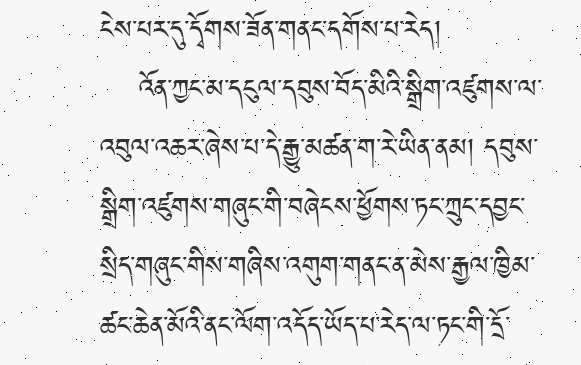ངེས་པར་དུ་དྭོགས་ཟོན་གནང་དགོས་པ་རེད།
    འོན་ཀྱང་མ་དངུལ་དབུས་བོད་མིའི་སྒྲིག་འཛུགས་ལ་འབུལ་འཆར་ཞེས་པ་དེ་རྒྱུ་མཚན་ག་རེ་ཡིན་ནམ། དབུས་སྒྲིག་འཛུགས་གཞུང་གི་བཞེངས་ཕྱོགས་ཏང་ཀྲུང་དབྱང་སྲིད་གཞུང་གིས་གཞིས་འགུག་གནང་ན་མེས་རྒྱལ་ཁྱིམ་ཚང་ཆེན་མོའི་ནང་ལོག་འདོད་ཡོད་པ་རེད་ལ་ཏང་གི་དྲོ་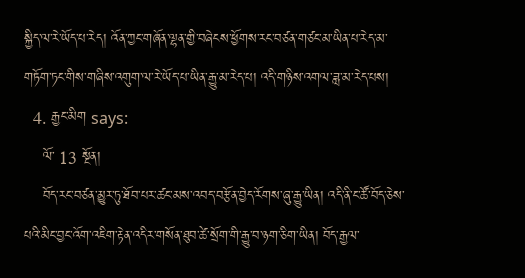སྐྱིད་ལ་རེ་ཡོད་པ་རེད། འོན་ཀྱང་གཞོན་ལྷན་གྱི་བཞེངས་ཕྱོགས་རང་བཙན་གཙང་མ་ཡིན་པ་རེད་མ་གཏོག་ཏང་གིས་གཞིས་འགུག་ལ་རེ་ཡོད་པ་ཡིན་རྒྱུ་མ་རེད་པ། འདི་གཉིས་འགལ་ཟླ་མ་རེད་པས།
  4. རྒྱང་མིག says:
    ལོ་ 13 སྔོན།
    བོད་རང་བཙན་མྱུར་ཏུ་ཐོབ་པར་ཚང་མས་འབད་བརྩོན་བྱེད་རོགས་ཞུ་རྒྱུ་ཡིན། འདི་ནི་ང་ཚོ་བོད་ཅེས་པའི་མིང་བྱང་འོག་འཇིག་རྟེན་འདིར་གསོན་ཐུབ་ཚེ་སྲོག་གི་རྒྱུ་བ་ཉག་ཅིག་ཡིན། བོད་རྒྱལ་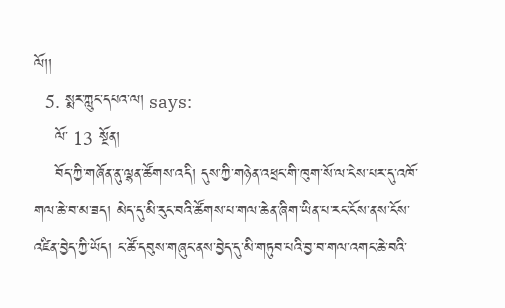ལོ།།
  5. སྨར་ཀླུང་དཔའ་ལ། says:
    ལོ་ 13 སྔོན།
    བོད་ཀྱི་གཞོན་ནུ་ལྷན་ཚོགས་འདི། དུས་ཀྱི་གཉེན་འཕྲང་གི་ཁུག་སོ་ལ་ངེས་པར་དུ་འཁོ་གལ་ཆེ་བ་མ་ཟད། མེད་དུ་མི་རུང་བའི་ཚོགས་པ་གལ་ཆེན་ཞིག་ཡིན་པ་རང་ངོས་ནས་ངོས་འཛིན་བྱེད་ཀྱི་ཡོད། ང་ཚོ་དབུས་གཞུང་ནས་བྱེད་དུ་མི་གཏུབ་པའི་བྱ་བ་གལ་འགང་ཆེ་བའི་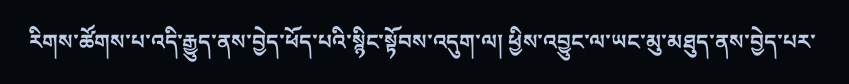རིགས་ཚོགས་པ་འདི་རྒྱུད་ནས་བྱེད་ཕོད་པའི་སྙིང་སྟོབས་འདུག་ལ། ཕྱིས་འབྱུང་ལ་ཡང་མུ་མཐུད་ནས་བྱེད་པར་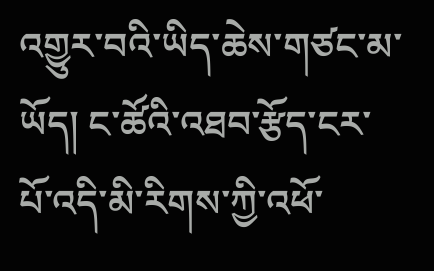འགྱུར་བའི་ཡིད་ཆེས་གཙང་མ་ཡོད། ང་ཚོའི་འཐབ་རྩོད་ངར་པོ་འདི་མི་རིགས་ཀྱི་འཕོ་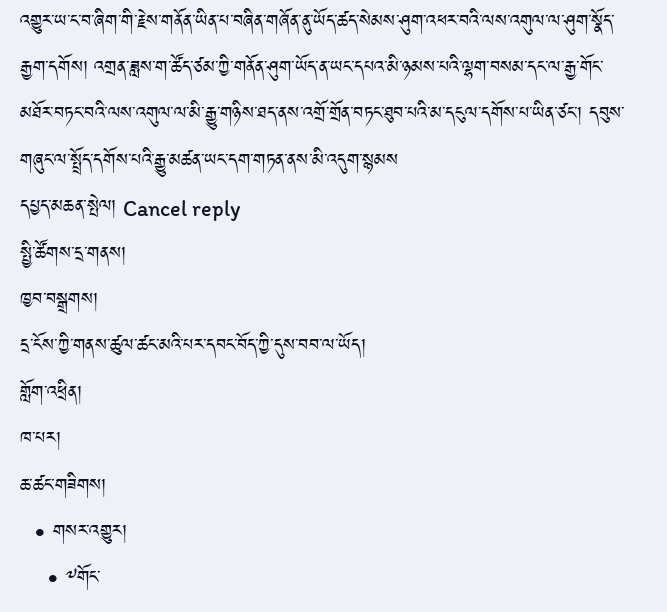འགྱུར་ཡ་ང་བ་ཞིག་གི་རྗེས་གནོན་ཡིན་པ་བཞིན་གཞོན་ནུ་ཡོད་ཚད་སེམས་ཤུག་འཕར་བའི་ལས་འགུལ་ལ་ཤུག་སྣོད་རྒྱག་དགོས། འགྲན་ཟླས་ག་ཚོད་ཙམ་ཀྱི་གནོན་ཤུག་ཡོད་ན་ཡང་དཔའ་མི་ཉམས་པའི་ལྷག་བསམ་དང་ལ་རྒྱ་གོང་མཐོར་བཏང་བའི་ལས་འགུལ་ལ་མི་རྒྱུ་གཉིས་ཐད་ནས་འགྲོ་གྲོན་བཏང་ཐུབ་པའི་མ་དངུལ་དགོས་པ་ཡིན་ཙང་། དབུས་གཞུང་ལ་སྤྲོད་དགོས་པའི་རྒྱུ་མཚན་ཡང་དག་གཏན་ནས་མི་འདུག་སྙམས
དཔྱད་མཆན་སྤེལ། Cancel reply
སྤྱི་ཚོགས་དྲ་གནས།
ཁྱབ་བསྒྲགས།
དྲ་ངོས་ཀྱི་གནས་ཚུལ་ཚང་མའི་པར་དབང་བོད་ཀྱི་དུས་བབ་ལ་ཡོད།
གློག་འཕྲིན།
ཁ་པར།
ཆ་ཚང་གཟིགས།
  • གསར་འགྱུར།
    • ༸གོང་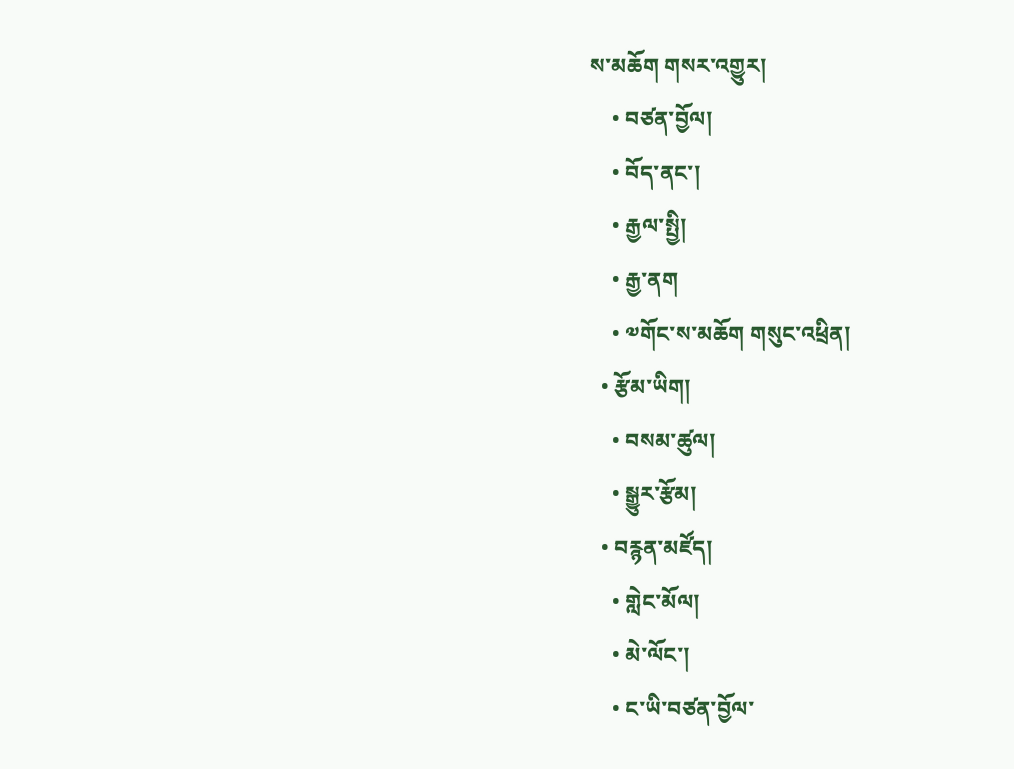ས་མཆོག གསར་འགྱུར།
    • བཙན་བྱོལ།
    • བོད་ནང་།
    • རྒྱལ་སྤྱི།
    • རྒྱ་ནག
    • ༧གོང་ས་མཆོག གསུང་འཕྲིན།
  • རྩོམ་ཡིག།
    • བསམ་ཚུལ།
    • སྒྱུར་རྩོམ།
  • བརྙན་མཛོད།
    • གླེང་མོལ།
    • མེ་ལོང་།
    • ང་ཡི་བཙན་བྱོལ་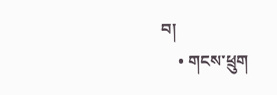བ།
    • གངས་ཕྲུག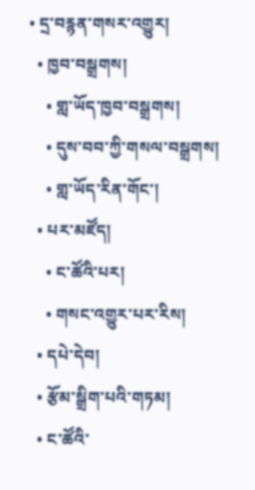• དྲ་བརྙན་གསར་འགྱུར།
  • ཁྱབ་བསྒྲགས།
    • གླ་ཡོད་ཁྱབ་བསྒྲགས།
    • དུས་བབ་ཀྱི་གསལ་བསྒྲགས།
    • གླ་ཡོད་རིན་གོང་།
  • པར་མཛོད།
    • ང་ཚོའི་པར།
    • གསང་འགྱུར་པར་རིས།
  • དཔེ་དེབ།
  • རྩོམ་སྒྲིག་པའི་གཏམ།
  • ང་ཚོའི་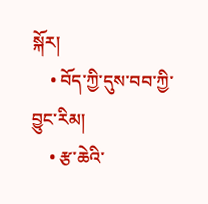སྐོར།
    • བོད་ཀྱི་དུས་བབ་ཀྱི་བྱུང་རིམ།
    • རྩ་ཆེའི་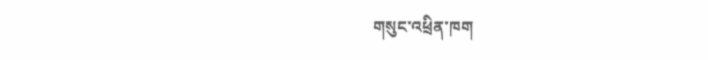གསུང་འཕྲིན་ཁག